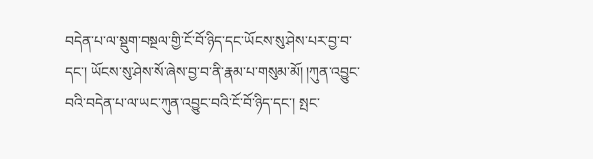བདེན་པ་ལ་སྡུག་བསྔལ་གྱི་ངོ་བོ་ཉིད་དང་ཡོངས་སུ་ཤེས་པར་བྱ་བ་དང་། ཡོངས་སུ་ཤེས་སོ་ཞེས་བྱ་བ་ནི་རྣམ་པ་གསུམ་མོ། །ཀུན་འབྱུང་བའི་བདེན་པ་ལ་ཡང་ཀུན་འབྱུང་བའི་ངོ་བོ་ཉིད་དང་། སྤང་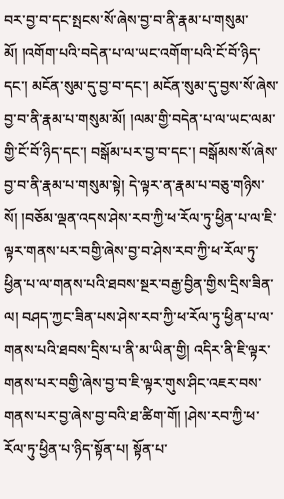བར་བྱ་བ་དང་སྤངས་སོ་ཞེས་བྱ་བ་ནི་རྣམ་པ་གསུམ་མོ། །འགོག་པའི་བདེན་པ་ལ་ཡང་འགོག་པའི་ངོ་བོ་ཉིད་དང་། མངོན་སུམ་དུ་བྱ་བ་དང་། མངོན་སུམ་དུ་བྱས་སོ་ཞེས་བྱ་བ་ནི་རྣམ་པ་གསུམ་མོ། །ལམ་གྱི་བདེན་པ་ལ་ཡང་ལམ་གྱི་ངོ་བོ་ཉིད་དང་། བསྒོམ་པར་བྱ་བ་དང་། བསྒོམས་སོ་ཞེས་བྱ་བ་ནི་རྣམ་པ་གསུམ་སྟེ། དེ་ལྟར་ན་རྣམ་པ་བཅུ་གཉིས་སོ། །བཅོམ་ལྡན་འདས་ཤེས་རབ་ཀྱི་ཕ་རོལ་ཏུ་ཕྱིན་པ་ལ་ཇི་ལྟར་གནས་པར་བགྱི་ཞེས་བྱ་བ་ཤེས་རབ་ཀྱི་ཕ་རོལ་ཏུ་ཕྱིན་པ་ལ་གནས་པའི་ཐབས་སྔར་བརྒྱ་བྱིན་གྱིས་དྲིས་ཟིན་ལ། བཤད་ཀྱང་ཟིན་པས་ཤེས་རབ་ཀྱི་ཕ་རོལ་ཏུ་ཕྱིན་པ་ལ་གནས་པའི་ཐབས་དྲིས་པ་ནི་མ་ཡིན་གྱི། འདིར་ནི་ཇི་ལྟར་གནས་པར་བགྱི་ཞེས་བྱ་བ་ཇི་ལྟར་གུས་ཤིང་འཇར་བས་གནས་པར་བྱ་ཞེས་བྱ་བའི་ཐ་ཚིག་གོ། །ཤེས་རབ་ཀྱི་ཕ་རོལ་ཏུ་ཕྱིན་པ་ཉིད་སྟོན་པ། སྟོན་པ་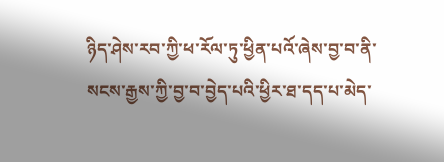ཉིད་ཤེས་རབ་ཀྱི་ཕ་རོལ་ཏུ་ཕྱིན་པའོ་ཞེས་བྱ་བ་ནི་སངས་རྒྱས་ཀྱི་བྱ་བ་བྱེད་པའི་ཕྱིར་ཐ་དད་པ་མེད་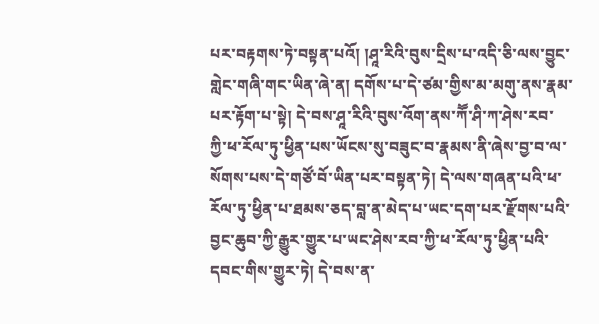པར་བརྟགས་ཏེ་བསྟན་པའོ། །ཤཱ་རིའི་བུས་དྲིས་པ་འདི་ཅི་ལས་བྱུང་གླེང་གཞི་གང་ཡིན་ཞེ་ན། དགོས་པ་དེ་ཙམ་གྱིས་མ་མགུ་ནས་རྣམ་པར་རྟོག་པ་སྟེ། དེ་བས་ཤཱ་རིའི་བུས་འོག་ནས་ཀཽ་ཤི་ཀ་ཤེས་རབ་ཀྱི་ཕ་རོལ་ཏུ་ཕྱིན་པས་ཡོངས་སུ་བཟུང་བ་རྣམས་ནི་ཞེས་བྱ་བ་ལ་སོགས་པས་དེ་གཙོ་བོ་ཡིན་པར་བསྟན་ཏེ། དེ་ལས་གཞན་པའི་ཕ་རོལ་ཏུ་ཕྱིན་པ་ཐམས་ཅད་བླ་ན་མེད་པ་ཡང་དག་པར་རྫོགས་པའི་བྱང་ཆུབ་ཀྱི་རྒྱུར་གྱུར་པ་ཡང་ཤེས་རབ་ཀྱི་ཕ་རོལ་ཏུ་ཕྱིན་པའི་དབང་གིས་གྱུར་ཏེ། དེ་བས་ན་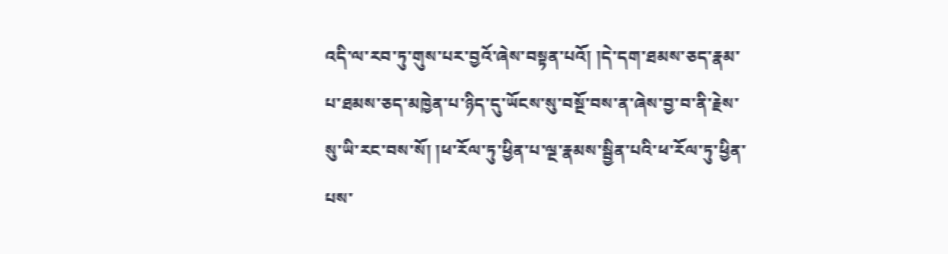འདི་ལ་རབ་ཏུ་གུས་པར་བྱའོ་ཞེས་བསྟན་པའོ། །དེ་དག་ཐམས་ཅད་རྣམ་པ་ཐམས་ཅད་མཁྱེན་པ་ཉིད་དུ་ཡོངས་སུ་བསྔོ་བས་ན་ཞེས་བྱ་བ་ནི་རྗེས་སུ་ཡི་རང་བས་སོ། །ཕ་རོལ་ཏུ་ཕྱིན་པ་ལྔ་རྣམས་སྦྱིན་པའི་ཕ་རོལ་ཏུ་ཕྱིན་པས་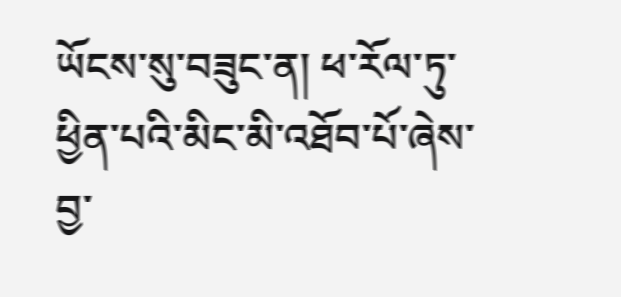ཡོངས་སུ་བཟུང་ན། ཕ་རོལ་ཏུ་ཕྱིན་པའི་མིང་མི་འཐོབ་པོ་ཞེས་བྱ་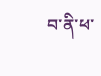བ་ནི་ཕ་